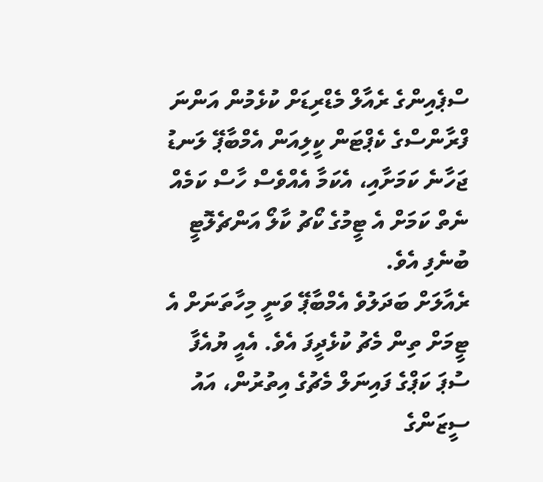ސްޕެއިންގެ ރެއާލް މެޑްރިޑަށް ކުޅެމުން އަންނަ ފްރާންސްގެ ކެޕްޓަން ކީލިއަން އެމްބާޕޭ ލަނޑު ޖަހާނެ ކަމަށާއި، އެކަމާ އެއްވެސް ހާސް ކަމެއް ނެތް ކަމަށް އެ ޓީމުގެ ކޯޗު ކާލޯ އަންޗެލޮޓީ ބުނެފި އެވެ.
ރެއާލަށް ބަދަލުވެ އެމްބާޕޭ ވަނީ މިހާތަނަށް އެ ޓީމަށް ތިން މެޗު ކުޅެދީފަ އެވެ. އެއީ ޔުއެފާ ސުޕަ ކަޕްގެ ފައިނަލް މެޗުގެ އިތުރުން، އައު ސީޒަންގެ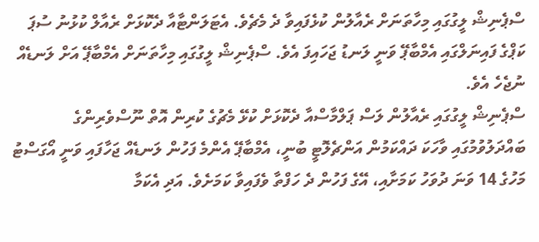ސްޕެނިޝް ލީގުގައި މިހާތަނަށް ރެއާލުން ކުޅެފައިވާ ދެ މެޗެވެ. އެޓަލަންޓާއާ ދެކޮޅަށް ރެއާލް ކުޅުނު ސުޕަ ކަޕްގެ ފައިނަލްގައި އެމްބާޕޭ ވަނީ ލަނޑު ޖަހައިފަ އެވެ. ސްޕެނިޝް ލީގުގައި މިހާތަނަށް އެމްބާޕޭ އަށް ލަނޑެއް ނުޖެހެ އެވެ.
ސްޕެނިޝް ލީގުގައި ރެއާލުން ލަސް ޕަލްމާސްއާ ދެކޮޅަށް ކުޅޭ މެޗުގެ ކުރިން އޮތް ނޫސްވެރިންގެ ބައްދަލުވުމުގައި ވާހަކަ ދައްކަމުން އަންޗެލޮޓީ ބުނީ، އެމްބާޕޭ އެންމެ ފަހުން ލަނޑެއް ޖަހާފައި ވަނީ އޯގަސްޓު މަހުގެ 14 ވަނަ ދުވަހު ކަމަށާއި، އޭގެ ފަހުން ދެ ހަފްތާ ވެފައިވާ ކަމަށެވެ. އަދި އެކަމާ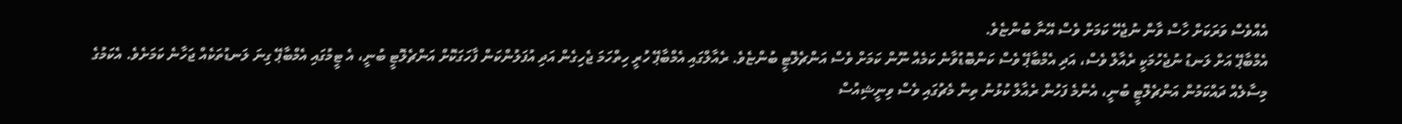އެއްވެސް ވަރަކަށް ހާސް ވާން ނުޖެހޭ ކަމަށް ވެސް އޭނާ ބުންޏެވެ.
އެމްބާޕޭ އަށް ލަނޑު ނުޖެހުމަކީ ރެއާލް ވެސް، އަދި އެމްބާޕޭ ވެސް ކަންބޮޑުވާނެ ކަމެއް ނޫން ކަމަށް ވެސް އަންޗެލޮޓީ ބުންޏެވެ. ރެއާލްގައި އެމްބާޕޭ ހުރީ ހިތްހަމަ ޖެހިގެން އަދި އުފަލުންކަން ފާހަގަކޮށް އަންޗެލޮޓީ ބުނީ، އެ ޓީމުގައި އެމްބާޕޭ ގިނަ ލަނޑުތަކެއް ޖަހާނެ ކަމަށެވެ. އެކަމުގެ މިސާލެއް ދައްކަމުން އަންޗެލޮޓީ ބުނީ، އެންމެ ފަހުން ރެއާލް ކުޅުނު ތިން މެޗުގައި ވެސް ވިނީޝިއުސް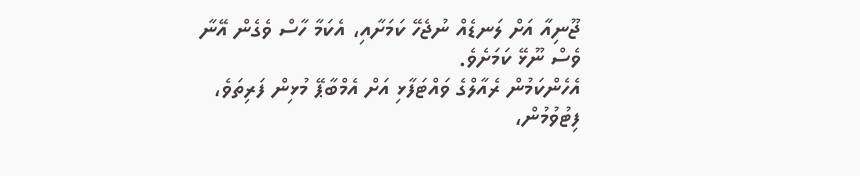ޖޫނިއާ އަށް ލަނޑެއް ނުޖެހޭ ކަމަށާއި، އެކަމާ ހާސް ވެގެން އޭނާ ވެސް ނޫޅޭ ކަމަށެވެ.
އެހެންކަމުން ރެއާލްގެ ވައްޓަފާޅި އަށް އެމްބާޕޭ މުޅިން ފަރިތަވެ، ފިޓުވުމުން،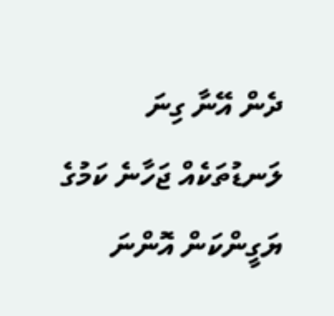ދެން އޭނާ ގިނަ ލަނޑުތަކެއް ޖަހާނެ ކަމުގެ ޔަގީންކަން އޮންނަ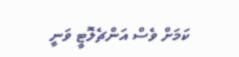ކަމަށް ވެސް އަންޗެލޮޓީ ވަނީ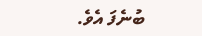ބުނެފަ އެވެ.